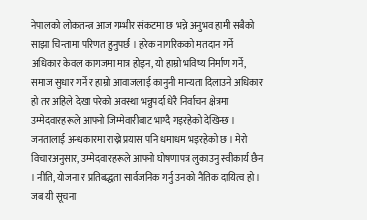नेपालको लोकतन्त्र आज गम्भीर संकटमा छ भन्ने अनुभव हामी सबैको साझा चिन्तामा परिणत हुनुपर्छ । हरेक नागरिकको मतदान गर्ने अधिकार केवल कागजमा मात्र होइन, यो हाम्रो भविष्य निर्माण गर्ने, समाज सुधार गर्ने र हाम्रो आवाजलाई कानुनी मान्यता दिलाउने अधिकार हो तर अहिले देखा परेको अवस्था भन्नुपर्दा धेरै निर्वाचन क्षेत्रमा उम्मेदवारहरूले आफ्नो जिम्मेवारीबाट भाग्दै गइरहेको देखिन्छ ।
जनतालाई अन्धकारमा राख्ने प्रयास पनि धमाधम भइरहेको छ । मेरो विचारअनुसार, उम्मेदवारहरूले आफ्नो घोषणापत्र लुकाउनु स्वीकार्य छैन । नीति, योजना र प्रतिबद्धता सार्वजनिक गर्नु उनको नैतिक दायित्व हो । जब यी सूचना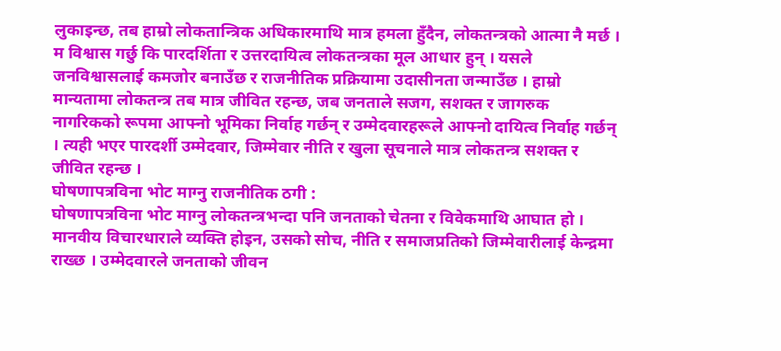लुकाइन्छ, तब हाम्रो लोकतान्त्रिक अधिकारमाथि मात्र हमला हुँदैन, लोकतन्त्रको आत्मा नै मर्छ ।
म विश्वास गर्छु कि पारदर्शिता र उत्तरदायित्व लोकतन्त्रका मूल आधार हुन् । यसले जनविश्वासलाई कमजोर बनाउँछ र राजनीतिक प्रक्रियामा उदासीनता जन्माउँछ । हाम्रो मान्यतामा लोकतन्त्र तब मात्र जीवित रहन्छ, जब जनताले सजग, सशक्त र जागरुक नागरिकको रूपमा आफ्नो भूमिका निर्वाह गर्छन् र उम्मेदवारहरूले आफ्नो दायित्व निर्वाह गर्छन् । त्यही भएर पारदर्शी उम्मेदवार, जिम्मेवार नीति र खुला सूचनाले मात्र लोकतन्त्र सशक्त र जीवित रहन्छ ।
घोषणापत्रविना भोट माग्नु राजनीतिक ठगी :
घोषणापत्रविना भोट माग्नु लोकतन्त्रभन्दा पनि जनताको चेतना र विवेकमाथि आघात हो । मानवीय विचारधाराले व्यक्ति होइन, उसको सोच, नीति र समाजप्रतिको जिम्मेवारीलाई केन्द्रमा राख्छ । उम्मेदवारले जनताको जीवन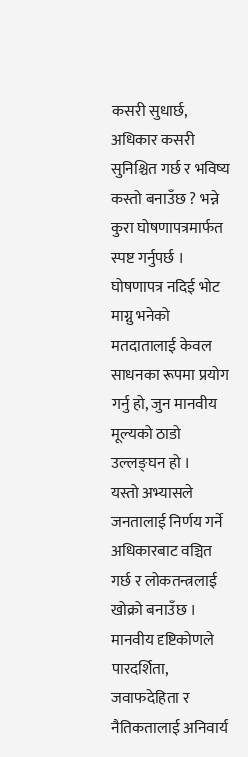कसरी सुधार्छ, अधिकार कसरी सुनिश्चित गर्छ र भविष्य कस्तो बनाउँछ ? भन्ने कुरा घोषणापत्रमार्फत स्पष्ट गर्नुपर्छ । घोषणापत्र नदिई भोट माग्नु भनेको मतदातालाई केवल साधनका रूपमा प्रयोग गर्नु हो, जुन मानवीय मूल्यको ठाडो उल्लङ्घन हो ।
यस्तो अभ्यासले जनतालाई निर्णय गर्ने अधिकारबाट वञ्चित गर्छ र लोकतन्त्रलाई खोक्रो बनाउँछ । मानवीय दृष्टिकोणले पारदर्शिता, जवाफदेहिता र नैतिकतालाई अनिवार्य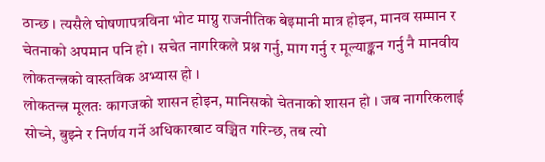ठान्छ । त्यसैले घोषणापत्रविना भोट माग्नु राजनीतिक बेइमानी मात्र होइन, मानव सम्मान र चेतनाको अपमान पनि हो । सचेत नागरिकले प्रश्न गर्नु, माग गर्नु र मूल्याङ्कन गर्नु नै मानवीय लोकतन्त्रको वास्तविक अभ्यास हो ।
लोकतन्त्र मूलतः कागजको शासन होइन, मानिसको चेतनाको शासन हो । जब नागरिकलाई सोच्ने, बुझ्ने र निर्णय गर्ने अधिकारबाट वञ्चित गरिन्छ, तब त्यो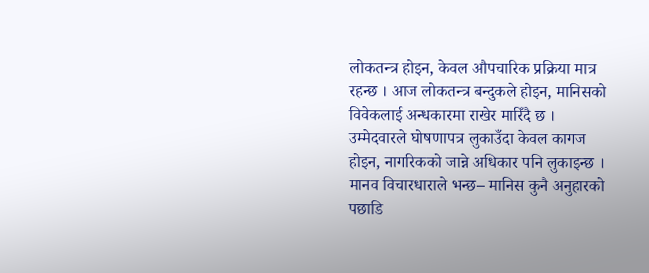लोकतन्त्र होइन, केवल औपचारिक प्रक्रिया मात्र रहन्छ । आज लोकतन्त्र बन्दुकले होइन, मानिसको विवेकलाई अन्धकारमा राखेर मारिँदै छ । उम्मेदवारले घोषणापत्र लुकाउँदा केवल कागज होइन, नागरिकको जान्ने अधिकार पनि लुकाइन्छ । मानव विचारधाराले भन्छ– मानिस कुनै अनुहारको पछाडि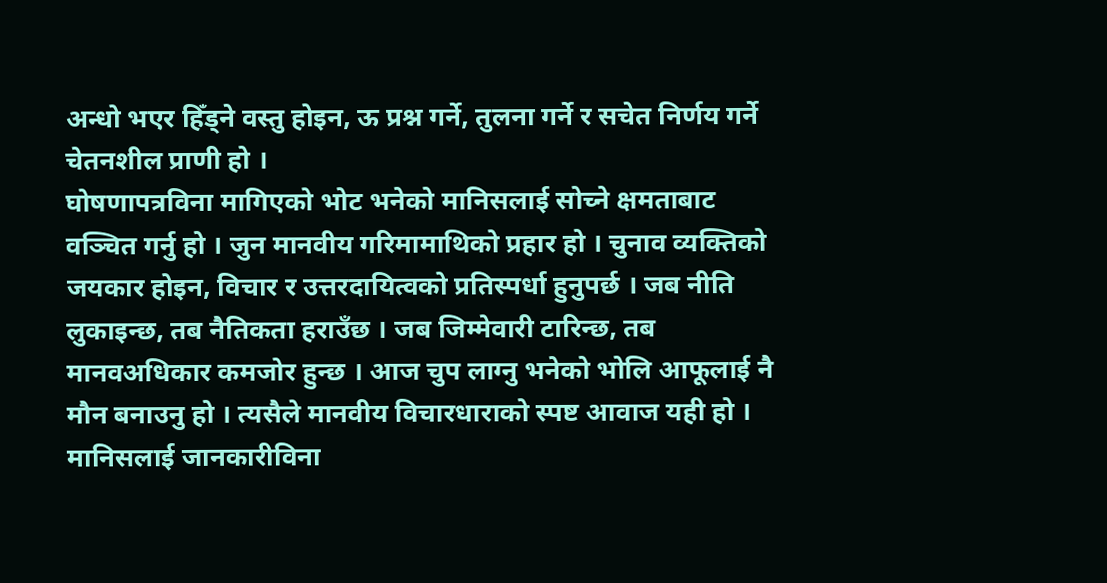अन्धो भएर हिँड्ने वस्तु होइन, ऊ प्रश्न गर्ने, तुलना गर्ने र सचेत निर्णय गर्ने चेतनशील प्राणी हो ।
घोषणापत्रविना मागिएको भोट भनेको मानिसलाई सोच्ने क्षमताबाट वञ्चित गर्नु हो । जुन मानवीय गरिमामाथिको प्रहार हो । चुनाव व्यक्तिको जयकार होइन, विचार र उत्तरदायित्वको प्रतिस्पर्धा हुनुपर्छ । जब नीति लुकाइन्छ, तब नैतिकता हराउँछ । जब जिम्मेवारी टारिन्छ, तब मानवअधिकार कमजोर हुन्छ । आज चुप लाग्नु भनेको भोलि आफूलाई नै मौन बनाउनु हो । त्यसैले मानवीय विचारधाराको स्पष्ट आवाज यही हो । मानिसलाई जानकारीविना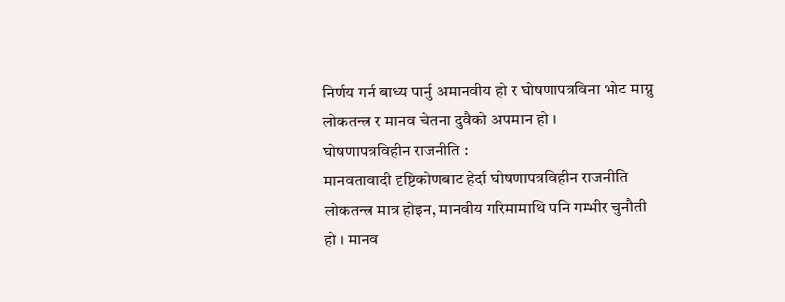निर्णय गर्न बाध्य पार्नु अमानवीय हो र घोषणापत्रविना भोट माग्नु लोकतन्त्र र मानव चेतना दुवैको अपमान हो ।
घोषणापत्रविहीन राजनीति :
मानवतावादी दृष्टिकोणबाट हेर्दा घोषणापत्रविहीन राजनीति लोकतन्त्र मात्र होइन, मानवीय गरिमामाथि पनि गम्भीर चुनौती हो । मानव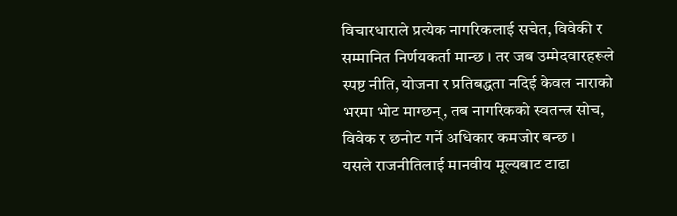विचारधाराले प्रत्येक नागरिकलाई सचेत, विवेकी र सम्मानित निर्णयकर्ता मान्छ । तर जब उम्मेदवारहरूले स्पष्ट नीति, योजना र प्रतिबद्धता नदिई केवल नाराको भरमा भोट माग्छन्, तब नागरिकको स्वतन्त्र सोच, विवेक र छनोट गर्ने अधिकार कमजोर बन्छ ।
यसले राजनीतिलाई मानवीय मूल्यबाट टाढा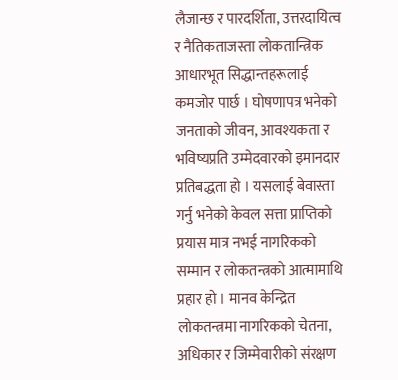लैजान्छ र पारदर्शिता, उत्तरदायित्व र नैतिकताजस्ता लोकतान्त्रिक आधारभूत सिद्धान्तहरूलाई कमजोर पार्छ । घोषणापत्र भनेको जनताको जीवन, आवश्यकता र भविष्यप्रति उम्मेदवारको इमानदार प्रतिबद्धता हो । यसलाई बेवास्ता गर्नु भनेको केवल सत्ता प्राप्तिको प्रयास मात्र नभई नागरिकको सम्मान र लोकतन्त्रको आत्मामाथि प्रहार हो । मानव केन्द्रित लोकतन्त्रमा नागरिकको चेतना, अधिकार र जिम्मेवारीको संरक्षण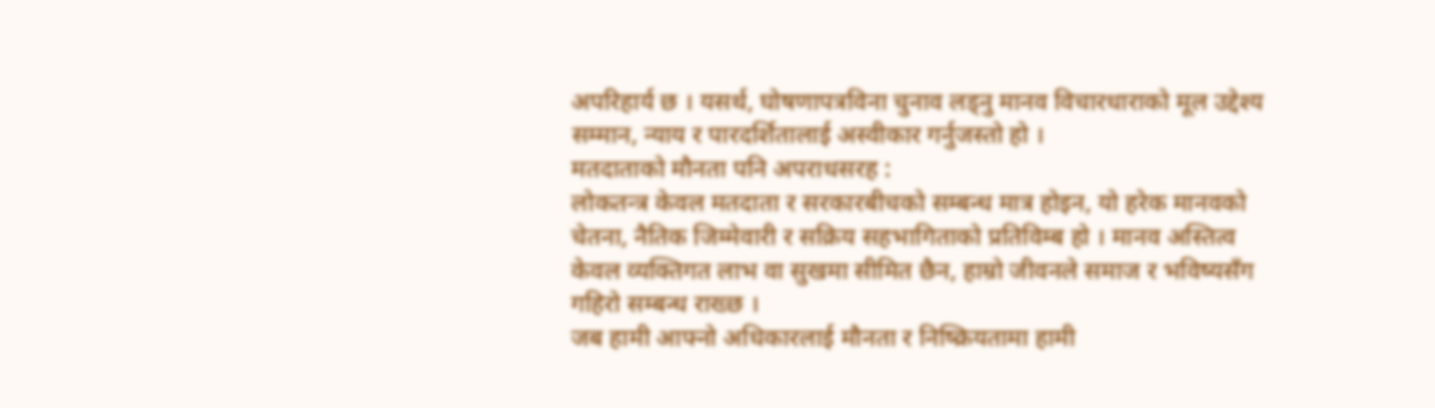अपरिहार्य छ । यसर्थ, घोषणापत्रविना चुनाव लड्नु मानव विचारधाराको मूल उद्देश्य सम्मान, न्याय र पारदर्शितालाई अस्वीकार गर्नुजस्तो हो ।
मतदाताको मौनता पनि अपराधसरह :
लोकतन्त्र केवल मतदाता र सरकारबीचको सम्बन्ध मात्र होइन, यो हरेक मानवको चेतना, नैतिक जिम्मेवारी र सक्रिय सहभागिताको प्रतिविम्ब हो । मानव अस्तित्व केवल व्यक्तिगत लाभ वा सुखमा सीमित छैन, हाम्रो जीवनले समाज र भविष्यसँग गहिरो सम्बन्ध राख्छ ।
जब हामी आफ्नो अधिकारलाई मौनता र निष्क्रियतामा हामी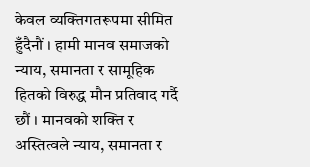केवल व्यक्तिगतरूपमा सीमित हुँदैनौं । हामी मानव समाजको न्याय, समानता र सामूहिक हितको विरुद्ध मौन प्रतिवाद गर्दै छौं । मानवको शक्ति र अस्तित्वले न्याय, समानता र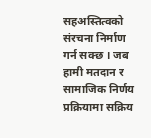सहअस्तित्वको संरचना निर्माण गर्न सक्छ । जब हामी मतदान र सामाजिक निर्णय प्रक्रियामा सक्रिय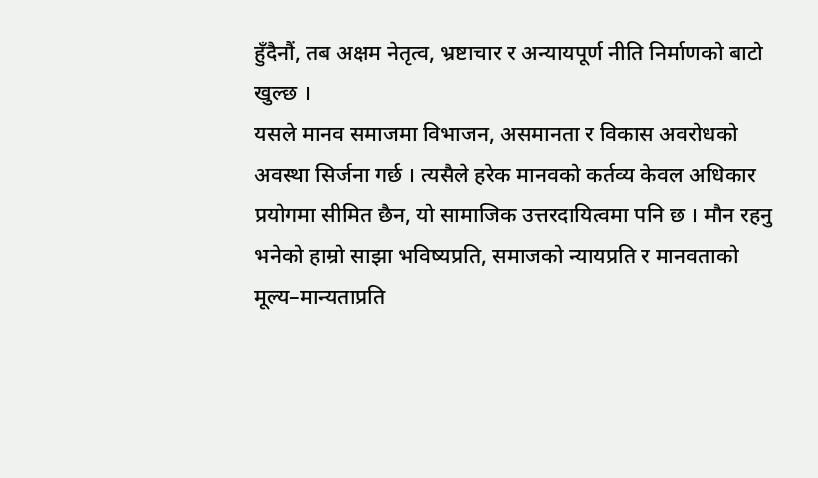हुँदैनौं, तब अक्षम नेतृत्व, भ्रष्टाचार र अन्यायपूर्ण नीति निर्माणको बाटो खुल्छ ।
यसले मानव समाजमा विभाजन, असमानता र विकास अवरोधको अवस्था सिर्जना गर्छ । त्यसैले हरेक मानवको कर्तव्य केवल अधिकार प्रयोगमा सीमित छैन, यो सामाजिक उत्तरदायित्वमा पनि छ । मौन रहनु भनेको हाम्रो साझा भविष्यप्रति, समाजको न्यायप्रति र मानवताको मूल्य–मान्यताप्रति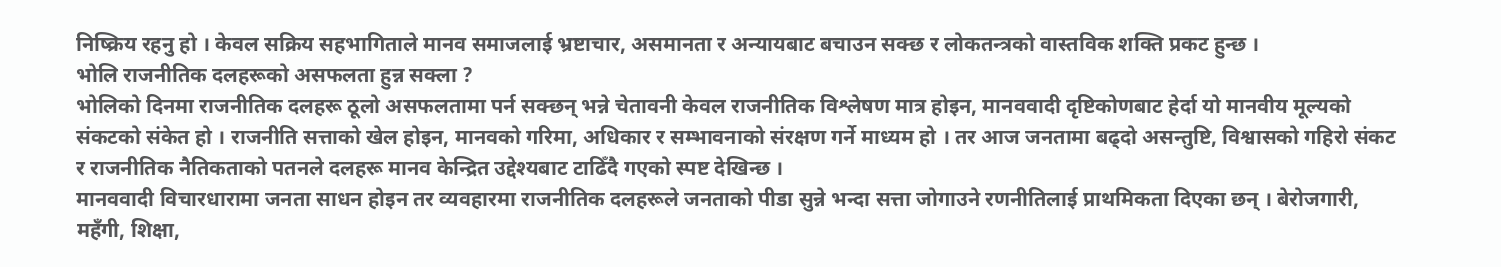निष्क्रिय रहनु हो । केवल सक्रिय सहभागिताले मानव समाजलाई भ्रष्टाचार, असमानता र अन्यायबाट बचाउन सक्छ र लोकतन्त्रको वास्तविक शक्ति प्रकट हुन्छ ।
भोलि राजनीतिक दलहरूको असफलता हुन्न सक्ला ?
भोलिको दिनमा राजनीतिक दलहरू ठूलो असफलतामा पर्न सक्छन् भन्ने चेतावनी केवल राजनीतिक विश्लेषण मात्र होइन, मानववादी दृष्टिकोणबाट हेर्दा यो मानवीय मूल्यको संकटको संकेत हो । राजनीति सत्ताको खेल होइन, मानवको गरिमा, अधिकार र सम्भावनाको संरक्षण गर्ने माध्यम हो । तर आज जनतामा बढ्दो असन्तुष्टि, विश्वासको गहिरो संकट र राजनीतिक नैतिकताको पतनले दलहरू मानव केन्द्रित उद्देश्यबाट टाढिँदै गएको स्पष्ट देखिन्छ ।
मानववादी विचारधारामा जनता साधन होइन तर व्यवहारमा राजनीतिक दलहरूले जनताको पीडा सुन्ने भन्दा सत्ता जोगाउने रणनीतिलाई प्राथमिकता दिएका छन् । बेरोजगारी, महँगी, शिक्षा,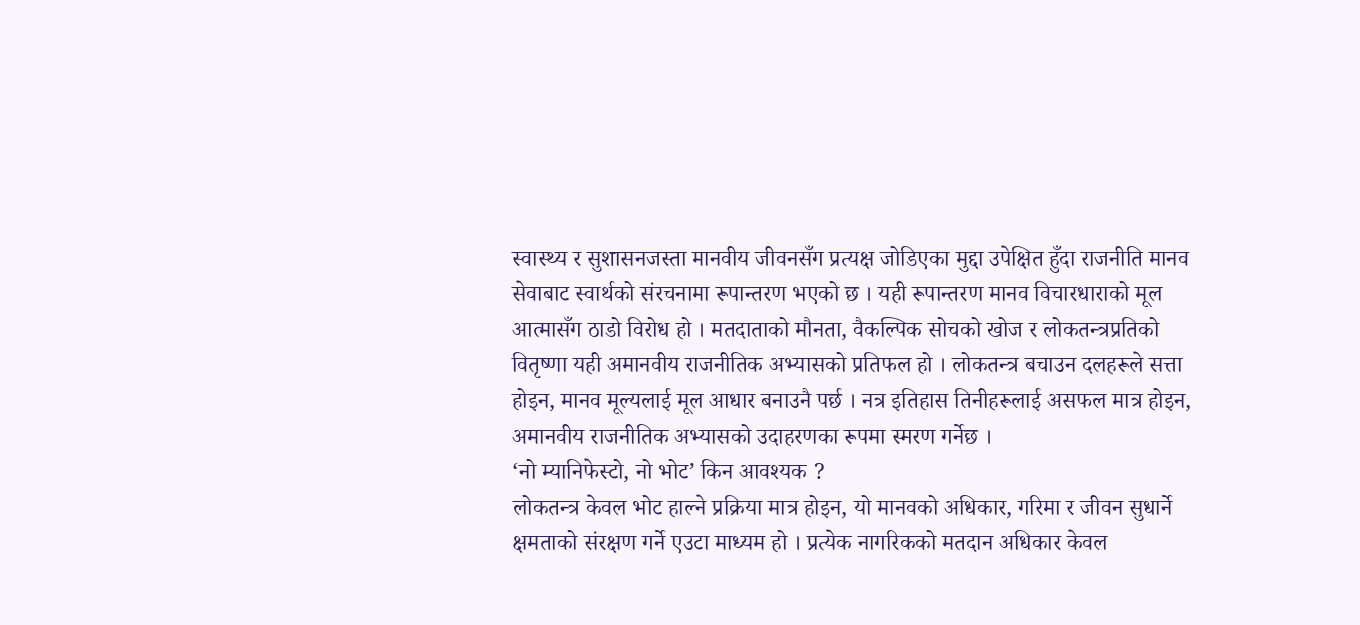स्वास्थ्य र सुशासनजस्ता मानवीय जीवनसँग प्रत्यक्ष जोडिएका मुद्दा उपेक्षित हुँदा राजनीति मानव सेवाबाट स्वार्थको संरचनामा रूपान्तरण भएको छ । यही रूपान्तरण मानव विचारधाराको मूल आत्मासँग ठाडो विरोध हो । मतदाताको मौनता, वैकल्पिक सोचको खोज र लोकतन्त्रप्रतिको वितृष्णा यही अमानवीय राजनीतिक अभ्यासको प्रतिफल हो । लोकतन्त्र बचाउन दलहरूले सत्ता होइन, मानव मूल्यलाई मूल आधार बनाउनै पर्छ । नत्र इतिहास तिनीहरूलाई असफल मात्र होइन, अमानवीय राजनीतिक अभ्यासको उदाहरणका रूपमा स्मरण गर्नेछ ।
‘नो म्यानिफेस्टो, नो भोट’ किन आवश्यक ?
लोकतन्त्र केवल भोट हाल्ने प्रक्रिया मात्र होइन, यो मानवको अधिकार, गरिमा र जीवन सुधार्ने क्षमताको संरक्षण गर्ने एउटा माध्यम हो । प्रत्येक नागरिकको मतदान अधिकार केवल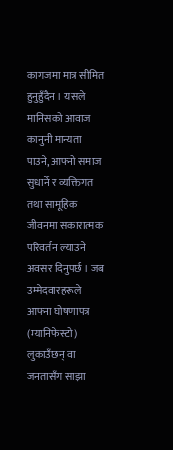कागजमा मात्र सीमित हुनुहुँदैन । यसले मानिसको आवाज कानुनी मान्यता पाउने, आफ्नो समाज सुधार्ने र व्यक्तिगत तथा सामूहिक जीवनमा सकारात्मक परिवर्तन ल्याउने अवसर दिनुपर्छ । जब उम्मेदवारहरूले आफ्ना घोषणापत्र (म्यानिफेस्टो) लुकाउँछन् वा जनतासँग साझा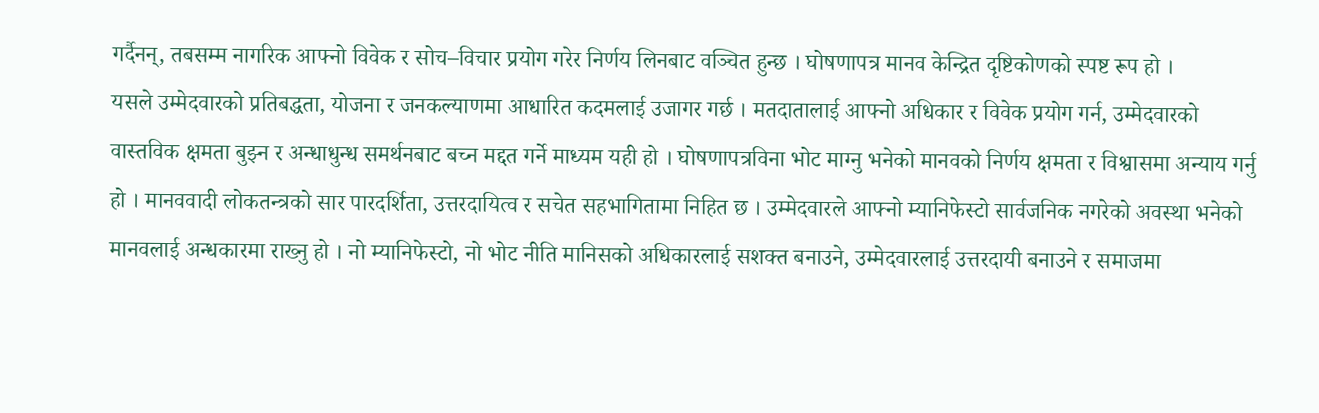गर्दैनन्, तबसम्म नागरिक आफ्नो विवेक र सोच–विचार प्रयोग गरेर निर्णय लिनबाट वञ्चित हुन्छ । घोषणापत्र मानव केन्द्रित दृष्टिकोणको स्पष्ट रूप हो ।
यसले उम्मेदवारको प्रतिबद्धता, योजना र जनकल्याणमा आधारित कदमलाई उजागर गर्छ । मतदातालाई आफ्नो अधिकार र विवेक प्रयोग गर्न, उम्मेदवारको वास्तविक क्षमता बुझ्न र अन्धाधुन्ध समर्थनबाट बच्न मद्दत गर्ने माध्यम यही हो । घोषणापत्रविना भोट माग्नु भनेको मानवको निर्णय क्षमता र विश्वासमा अन्याय गर्नु हो । मानववादी लोकतन्त्रको सार पारदर्शिता, उत्तरदायित्व र सचेत सहभागितामा निहित छ । उम्मेदवारले आफ्नो म्यानिफेस्टो सार्वजनिक नगरेको अवस्था भनेको मानवलाई अन्धकारमा राख्नु हो । नो म्यानिफेस्टो, नो भोट नीति मानिसको अधिकारलाई सशक्त बनाउने, उम्मेदवारलाई उत्तरदायी बनाउने र समाजमा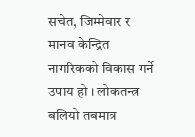सचेत, जिम्मेवार र मानव केन्द्रित नागरिकको विकास गर्ने उपाय हो । लोकतन्त्र बलियो तबमात्र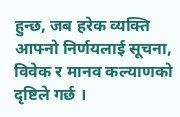हुन्छ, जब हरेक व्यक्ति आफ्नो निर्णयलाई सूचना, विवेक र मानव कल्याणको दृष्टिले गर्छ ।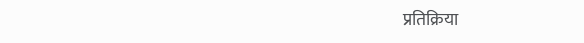प्रतिक्रिया